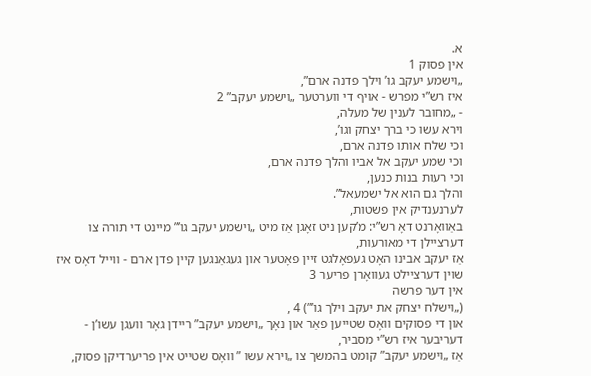א.
אין פסוק 1
„וישמע יעקב גו’ וילך פדנה ארם”,
איז רש”י מפרש - אויף די ווערטער „וישמע יעקב” 2
- „מחובר לענין של מעלה,
וירא עשו כי ברך יצחק וגו’,
וכי שלח אותו פדנה ארם,
וכי שמע יעקב אל אביו והלך פדנה ארם,
וכי רעות בנות כנען,
והלך גם הוא אל ישמעאל”.
לערנענדיק אין פשטות,
באַוואָרנט דאָ רש”י: מ’קען ניט זאָגן אַז מיט „וישמע יעקב גו’” מיינט די תורה צו דערציילן די מאורעות,
אַז יעקב אבינו האָט געפאָלגט זיין פאָטער און געגאַנגען קיין פדן ארם - ווייל דאָס איז שוין דערציילט געוואָרן פריער 3
אין דער פרשה
(„וישלח יצחק את יעקב וילך גו’”) 4 ,
און די פסוקים וואָס שטייען פאַר און נאָך „וישמע יעקב” ריידן גאָר וועגן עשו’ן - דעריבער איז רש”י מסביר,
אַז „וישמע יעקב” קומט בהמשך צו „וירא עשו ” וואָס שטייט אין פריערדיקן פסוק,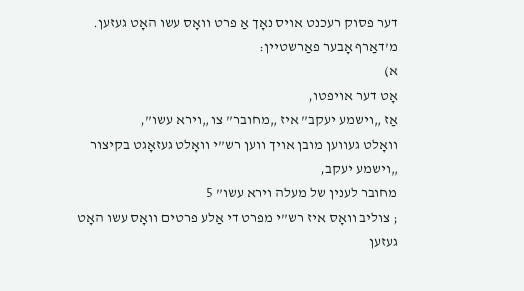דער פסוק רעכנט אויס נאָך אַ פרט וואָס עשו האָט געזען.
מ’דאַרף אָבער פאַרשטיין:
א)
אָט דער אויפטו,
אַז „וישמע יעקב” איז „מחובר” צו „וירא עשו”,
וואָלט געווען מובן אויך ווען רש”י וואָלט געזאָגט בקיצור „וישמע יעקב,
מחובר לענין של מעלה וירא עשו” 5
; צוליב וואָס איז רש”י מפרט די אַלע פרטים וואָס עשו האָט געזען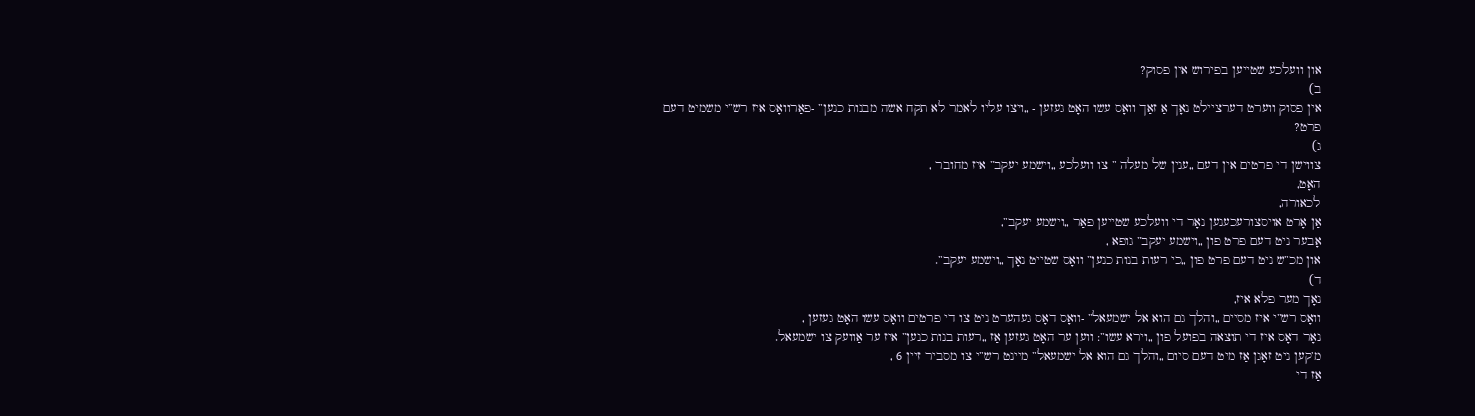און וועלכע שטייען בפירוש אין פסוק?
ב)
אין פסוק ווערט דערציילט נאָך אַ זאַך וואָס עשו האָט געזען - „ויצו עליו לאמר לא תקח אשה מבנות כנען” -פאַרוואָס איז רש”י משמיט דעם פרט?
ג)
צווישן די פרטים אין דעם „ענין של מעלה ” צו וועלכע „וישמע יעקב” איז מחובר ,
האָט,
לכאורה,
אַן אָרט אויסצורעכענען נאָר די וועלכע שטייען פאַר „וישמע יעקב”,
אָבער ניט דעם פרט פון „וישמע יעקב” גופא ,
און מכ”ש ניט דעם פרט פון „כי רעות בנות כנען” וואָס שטייט נאָך „וישמע יעקב”.
ד)
נאָך מער פלא איז,
וואָס רש”י איז מסיים „והלך גם הוא אל ישמעאל” -וואָס דאָס געהערט ניט צו די פרטים וואָס עשו האָט געזען ,
נאָר דאָס איז די תוצאה בפועל פון „וירא עשו”: ווען ער האָט געזען אַז „רעות בנות כנען” איז ער אַוועק צו ישמעאל.
מ’קען ניט זאָגן אַז מיט דעם סיום „והלך גם הוא אל ישמעאל” מיינט רש”י צו מסביר זיין 6 ,
אַז די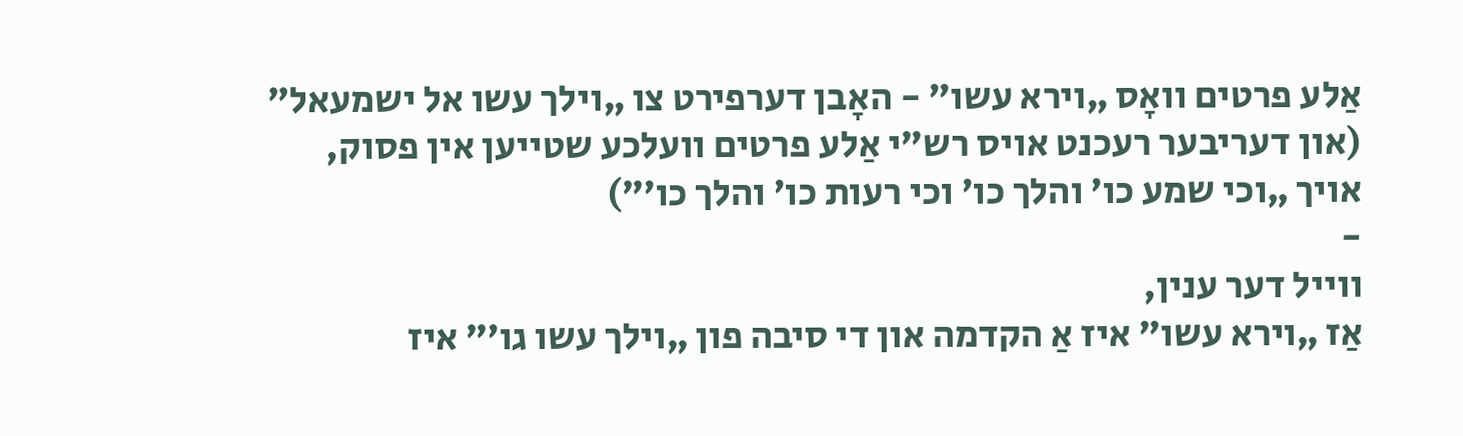אַלע פרטים וואָס „וירא עשו” - האָבן דערפירט צו „וילך עשו אל ישמעאל”
(און דעריבער רעכנט אויס רש”י אַלע פרטים וועלכע שטייען אין פסוק,
אויך „וכי שמע כו’ והלך כו’ וכי רעות כו’ והלך כו’”)
-
ווייל דער ענין,
אַז „וירא עשו” איז אַ הקדמה און די סיבה פון „וילך עשו גו’” איז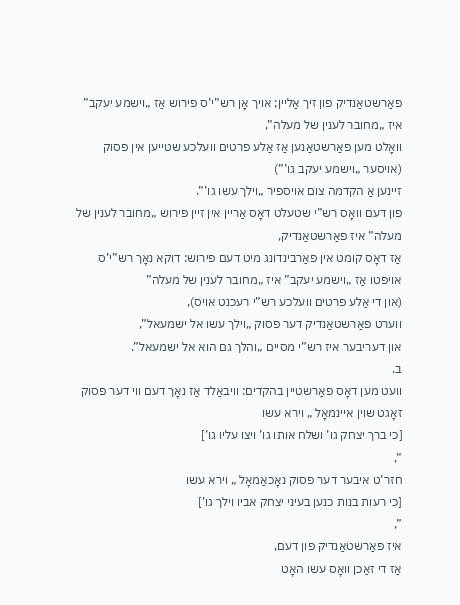פאַרשטאַנדיק פון זיך אַליין; אויך אָן רש”י’ס פירוש אַז „וישמע יעקב” איז „מחובר לענין של מעלה”,
וואָלט מען פאַרשטאַנען אַז אַלע פרטים וועלכע שטייען אין פסוק
(אויסער „וישמע יעקב גו’”)
זיינען אַ הקדמה צום אויספיר „וילך עשו גו’”.
פון דעם וואָס רש”י שטעלט דאָס אַריין אין זיין פירוש „מחובר לענין של מעלה” איז פאַרשטאַנדיק,
אַז דאָס קומט אין פאַרבינדונג מיט דעם פירוש: דוקא נאָך רש”י’ס אויפטו אַז „וישמע יעקב” איז „מחובר לענין של מעלה”
(און די אַלע פרטים וועלכע רש”י רעכנט אויס),
ווערט פאַרשטאַנדיק דער פסוק „וילך עשו אל ישמעאל”,
און דעריבער איז רש”י מסיים „והלך גם הוא אל ישמעאל”.
ב.
וועט מען דאָס פאַרשטיין בהקדים: וויבאַלד אַז נאָך דעם ווי דער פסוק זאָגט שוין איינמאָל „ וירא עשו
[כי ברך יצחק גו’ ושלח אותו גו’ ויצו עליו גו’]
”,
חזר’ט איבער דער פסוק נאָכאַמאָל „ וירא עשו
[כי רעות בנות כנען בעיני יצחק אביו וילך גו’]
”,
איז פאַרשטאַנדיק פון דעם,
אַז די זאַכן וואָס עשו האָט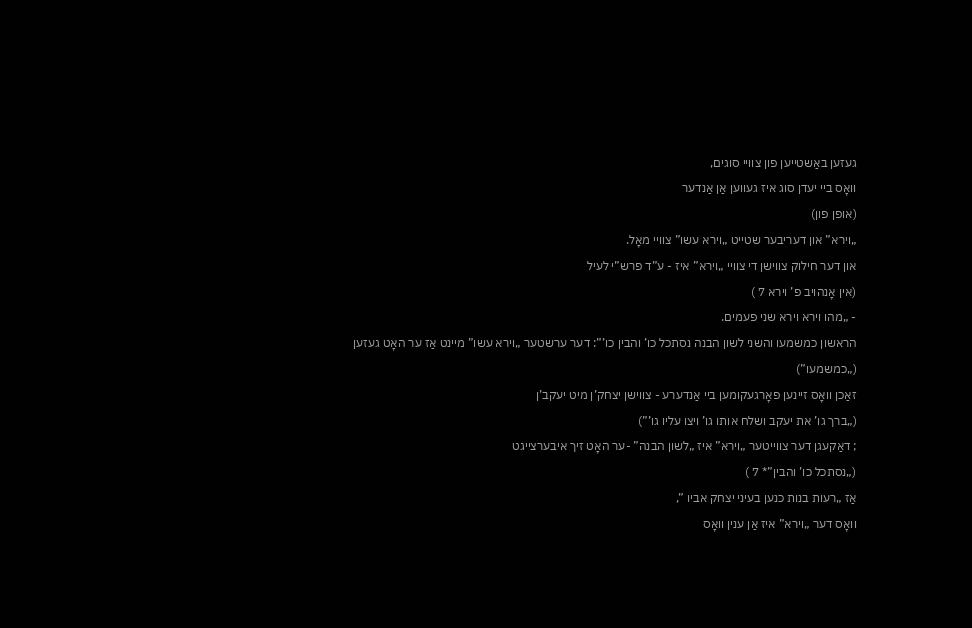געזען באַשטייען פון צוויי סוגים,
וואָס ביי יעדן סוג איז געווען אַן אַנדער
(אופן פון)
„וירא” און דעריבער שטייט „וירא עשו” צוויי מאָל.
און דער חילוק צווישן די צוויי „וירא” איז - ע”ד פרש”י לעיל
(אין אָנהויב פ’ וירא 7 )
- „מהו וירא וירא שני פעמים.
הראשון כמשמעו והשני לשון הבנה נסתכל כו’ והבין כו’”: דער ערשטער „וירא עשו” מיינט אַז ער האָט געזען
(„כמשמעו”)
זאַכן וואָס זיינען פאָרגעקומען ביי אַנדערע - צווישן יצחק’ן מיט יעקב’ן
(„ברך גו’ את יעקב ושלח אותו גו’ ויצו עליו גו’”)
; דאַקעגן דער צווייטער „וירא” איז „לשון הבנה” -ער האָט זיך איבערצייגט
(„נסתכל כו’ והבין”* 7 )
אַז „רעות בנות כנען בעיני יצחק אביו ”,
וואָס דער „וירא” איז אַן ענין וואָס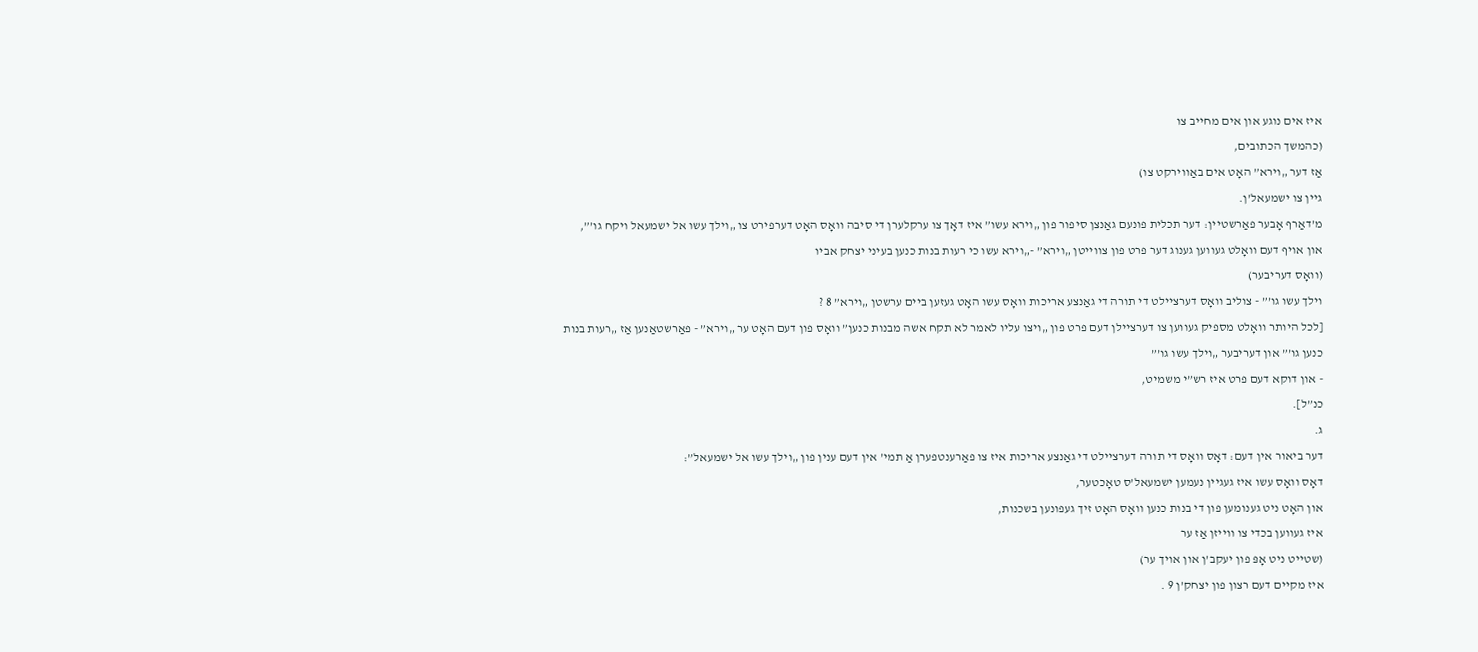איז אים נוגע און אים מחייב צו
(כהמשך הכתובים,
אַז דער „וירא” האָט אים באַווירקט צו)
גיין צו ישמעאל’ן.
מ’דאַרף אָבער פאַרשטיין: דער תכלית פונעם גאַנצן סיפור פון „וירא עשו” איז דאָך צו ערקלערן די סיבה וואָס האָט דערפירט צו „וילך עשו אל ישמעאל ויקח גו’”,
און אויף דעם וואָלט געווען גענוג דער פרט פון צווייטן „וירא” -„וירא עשו כי רעות בנות כנען בעיני יצחק אביו
(וואָס דעריבער)
וילך עשו גו’” - צוליב וואָס דערציילט די תורה די גאַנצע אריכות וואָס עשו האָט געזען ביים ערשטן „וירא” 8 ?
[לכל היותר וואָלט מספיק געווען צו דערציילן דעם פרט פון „ויצו עליו לאמר לא תקח אשה מבנות כנען” וואָס פון דעם האָט ער „וירא” - פאַרשטאַנען אַז „רעות בנות כנען גו’” און דעריבער „וילך עשו גו’”
- און דוקא דעם פרט איז רש”י משמיט,
כנ”ל].
ג.
דער ביאור אין דעם: דאָס וואָס די תורה דערציילט די גאַנצע אריכות איז צו פאַרענטפערן אַ תמי’ אין דעם ענין פון „וילך עשו אל ישמעאל”:
דאָס וואָס עשו איז געגיין נעמען ישמעאל’ס טאָכטער,
און האָט ניט גענומען פון די בנות כנען וואָס האָט זיך געפונען בשכנות,
איז געווען בכדי צו ווייזן אַז ער
(שטייט ניט אָפּ פון יעקב’ן און אויך ער)
איז מקיים דעם רצון פון יצחק’ן 9 .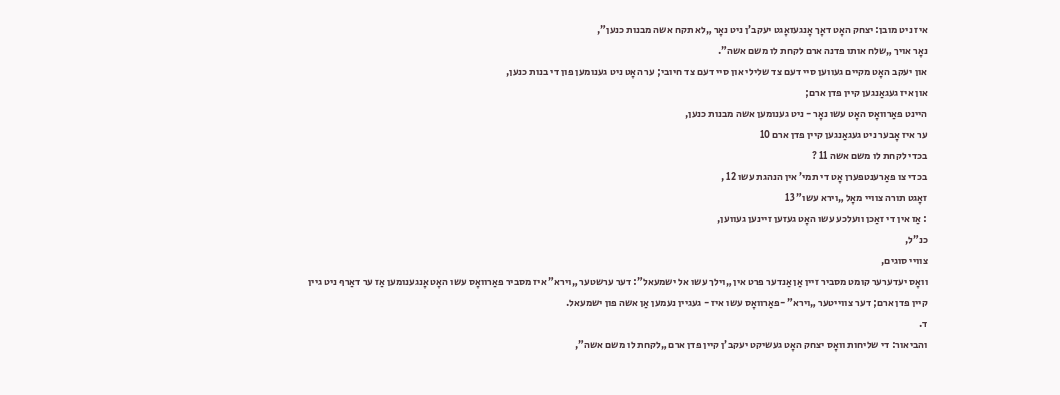איז ניט מובן: יצחק האָט דאָך אָנגעזאָגט יעקב’ן ניט נאָר „לא תקח אשה מבנות כנען”,
נאָר אויך „שלח אותו פדנה ארם לקחת לו משם אשה”.
און יעקב האָט מקיים געווען סיי דעם צד שלילי און סיי דעם צד חיובי; ער האָט ניט גענומען פון די בנות כנען,
און איז געגאַנגען קיין פדן ארם;
היינט פאַרוואָס האָט עשו נאָר - ניט גענומען אשה מבנות כנען,
ער איז אָבער ניט געגאַנגען קיין פדן ארם 10
בכדי לקחת לו משם אשה 11 ?
בכדי צו פאַרענטפערן אָט די תמי’ אין הנהגת עשו 12 ,
זאָגט תורה צוויי מאָל „וירא עשו” 13
: אַז אין די זאַכן וועלכע עשו האָט געזען זיינען געווען,
כנ”ל,
צוויי סוגים,
וואָס יעדערער קומט מסביר זיין אַן אַנדער פרט אין „וילך עשו אל ישמעאל”: דער ערשטער „וירא” איז מסביר פאַרוואָס עשו האָט אָנגענומען אַז ער דאַרף ניט גיין קיין פדן ארם; דער צווייטער „וירא” -פאַרוואָס עשו איז - געגיין נעמען אַן אשה פון ישמעאל.
ד.
והביאור: די שליחות וואָס יצחק האָט געשיקט יעקב’ן קיין פדן ארם „לקחת לו משם אשה”,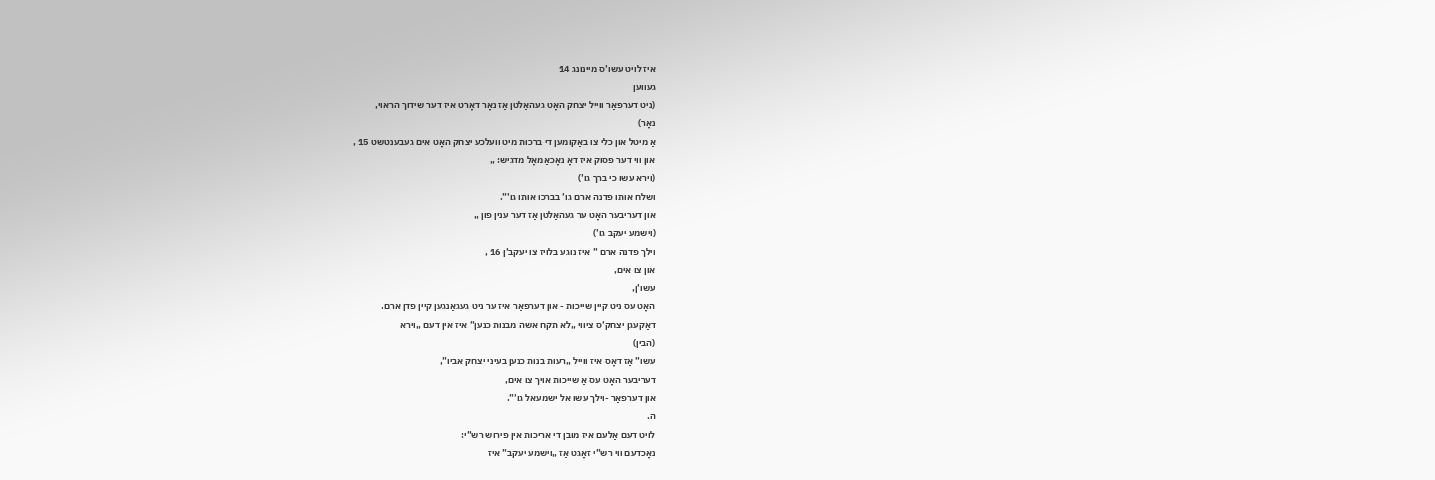איז לויט עשו’ס מיינונג 14
געווען
(ניט דערפאַר ווייל יצחק האָט געהאַלטן אַז נאָר דאָרט איז דער שידוך הראוי,
נאָר)
אַ מיטל און כלי צו באַקומען די ברכות מיט וועלכע יצחק האָט אים געבענטשט 15 ,
און ווי דער פסוק איז דאָ נאָכאַמאָל מדגיש: „
(וירא עשו כי ברך גו’)
ושלח אותו פדנה ארם גו’ בברכו אותו גו’”.
און דעריבער האָט ער געהאַלטן אַז דער ענין פון „
(וישמע יעקב גו’)
וילך פדנה ארם ” איז נוגע בלויז צו יעקב’ן 16 ,
און צו אים,
עשו’ן,
האָט עס ניט קיין שייכות - און דערפאַר איז ער ניט געגאַנגען קיין פדן ארם.
דאַקעגן יצחק’ס ציווי „לא תקח אשה מבנות כנען” איז אין דעם „וירא
(הבין)
עשו” אַז דאָס איז ווייל „רעות בנות כנען בעיני יצחק אביו”,
דעריבער האָט עס אַ שייכות אויך צו אים,
און דערפאַר -וילך עשו אל ישמעאל גו’”.
ה.
לויט דעם אַלעם איז מובן די אריכות אין פירוש רש”י:
נאָכדעם ווי רש”י זאָגט אַז „וישמע יעקב” איז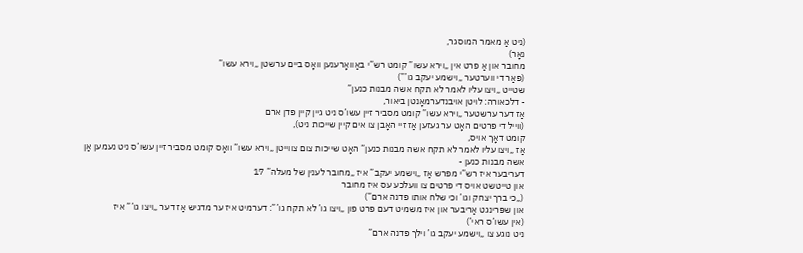(ניט אַ מאמר המוסגר,
נאָר)
מחובר און אַ פרט אין „וירא עשו” קומט רש”י באַוואָרענען וואָס ביים ערשטן „וירא עשו”
(פאַר די ווערטער „וישמע יעקב גו’”)
שטייט „ויצו עליו לאמר לא תקח אשה מבנות כנען”
- דלכאורה: לויטן אויבנדערמאָנטן ביאור,
אַז דער ערשטער „וירא עשו” קומט מסביר זיין עשו’ס ניט גיין קיין פדן ארם
(ווייל די פרטים האָט ער געזען אַז זיי האָבן צו אים קיין שייכות ניט),
קומט דאָך אויס,
אַז „ויצו עליו לאמר לא תקח אשה מבנות כנען” האָט שייכות צום צווייטן „וירא עשו” וואָס קומט מסביר זיין עשו’ס ניט נעמען אַן אשה מבנות כנען -
דעריבער איז רש”י מפרש אַז „וישמע יעקב” איז „מחובר לענין של מעלה” 17
און טייטשט אויס די פרטים צו וועלכע עס איז מחובר
(„כי ברך יצחק וגו’ וכי שלח אותו פדנה ארם”)
און שפּרינגט אַריבער און איז משמיט דעם פרט פון „ויצו גו’ לא תקח גו’”: דערמיט איז ער מדגיש אַז דער „ויצו גו’” איז
(אין עשו’ס ראי’)
ניט נוגע צו „וישמע יעקב גו’ וילך פדנה ארם”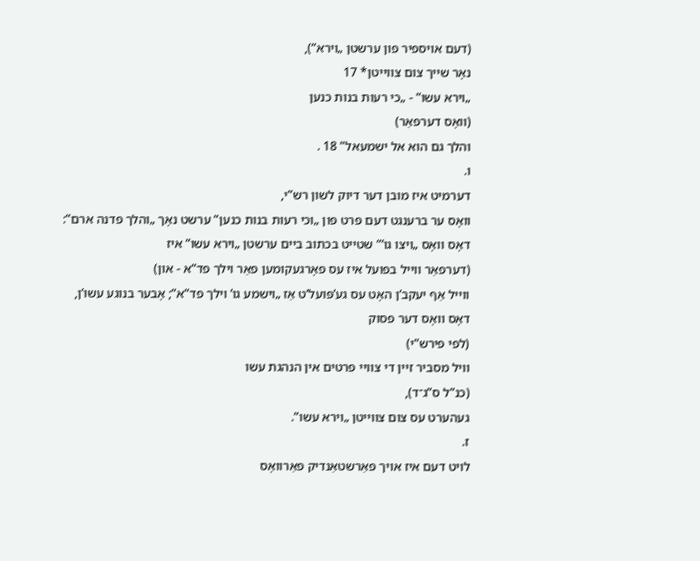(דעם אויספיר פון ערשטן „וירא”),
נאָר שייך צום צווייטן* 17
„וירא עשו” - „כי רעות בנות כנען
(וואָס דערפאַר)
והלך גם הוא אל ישמעאל” 18 .
ו.
דערמיט איז מובן דער דיוק לשון רש”י,
וואָס ער ברענגט דעם פרט פון „וכי רעות בנות כנען” ערשט נאָך „והלך פדנה ארם”:
דאָס וואָס „ויצו גו’” שטייט בכתוב ביים ערשטן „וירא עשו” איז
(דערפאַר ווייל בפועל איז עס פאָרגעקומען פאַר וילך פד”א - און)
ווייל אַף יעקב’ן האָט עס גע’פּועל’ט אַז „וישמע גו’ וילך פד”א”; אָבער בנוגע עשו’ן,
דאָס וואָס דער פסוק
(לפי פירש”י)
וויל מסביר זיין די צוויי פרטים אין הנהגת עשו
(כנ”ל ס”ג־ד),
געהערט עס צום צווייטן „וירא עשו”.
ז.
לויט דעם איז אויך פאַרשטאַנדיק פאַרוואָס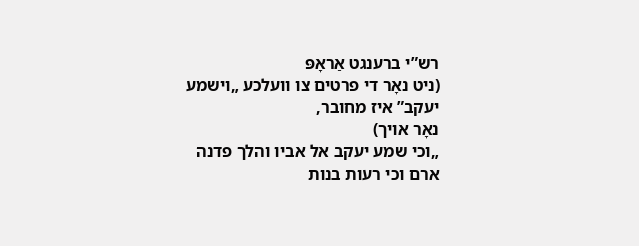רש”י ברענגט אַראָפּ
(ניט נאָר די פרטים צו וועלכע „וישמע יעקב” איז מחובר,
נאָר אויך)
„וכי שמע יעקב אל אביו והלך פדנה ארם וכי רעות בנות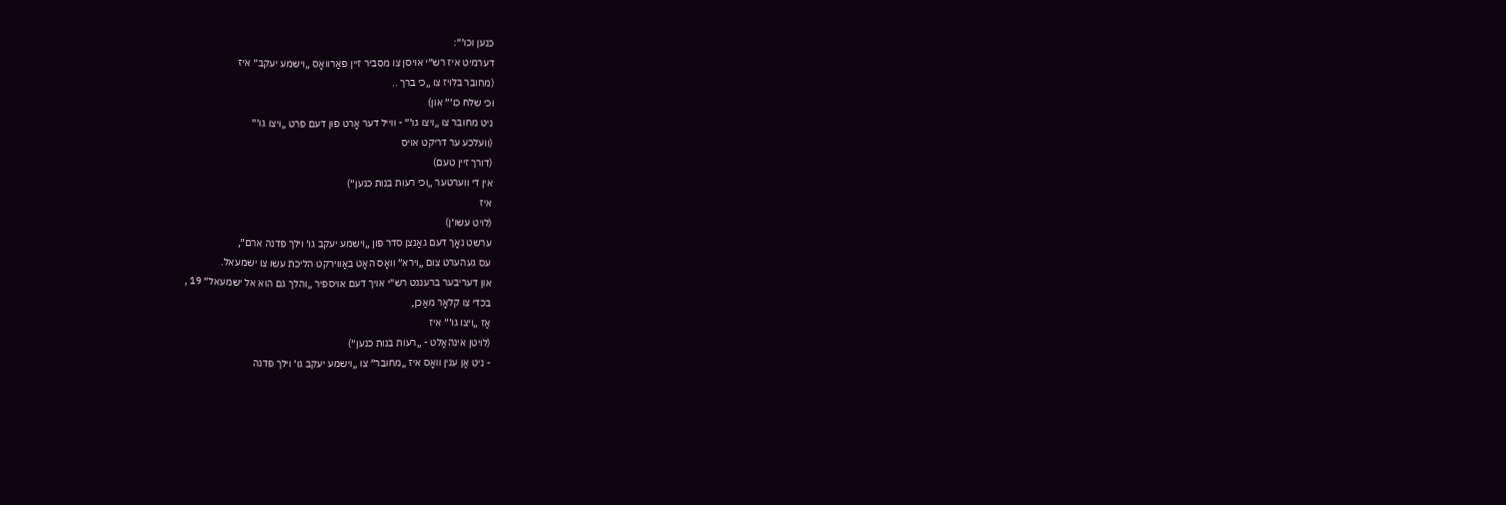כנען וכו’”:
דערמיט איז רש”י אויסן צו מסביר זיין פאַרוואָס „וישמע יעקב” איז
(מחובר בלויז צו „כי ברך ..
וכי שלח כו’” און)
ניט מחובר צו „ויצו גו’” - ווייל דער אָרט פון דעם פרט „ויצו גו’”
(וועלכע ער דריקט אויס
(דורך זיין טעם)
אין די ווערטער „וכי רעות בנות כנען”)
איז
(לויט עשו’ן)
ערשט נאָך דעם גאַנצן סדר פון „וישמע יעקב גו’ וילך פדנה ארם”,
עס געהערט צום „וירא” וואָס האָט באַווירקט הליכת עשו צו ישמעאל.
און דעריבער ברענגט רש”י אויך דעם אויספיר „והלך גם הוא אל ישמעאל” 19 ,
בכדי צו קלאָר מאַכן,
אַז „ויצו גו’” איז
(לויטן אינהאַלט - „רעות בנות כנען”)
- ניט אַן ענין וואָס איז „מחובר” צו „וישמע יעקב גו’ וילך פדנה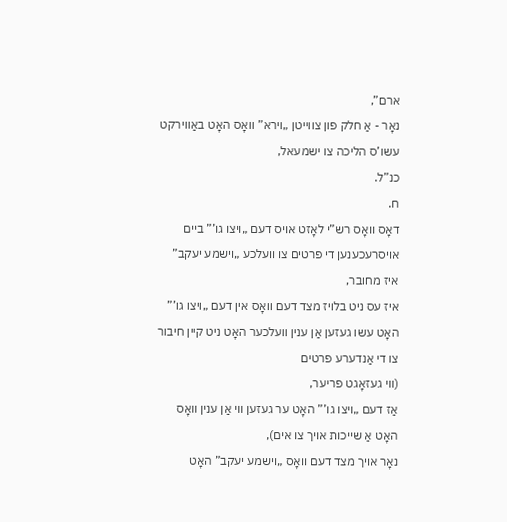ארם”,
נאָר - אַ חלק פון צווייטן „וירא” וואָס האָט באַווירקט עשו’ס הליכה צו ישמעאל,
כנ”ל.
ח.
דאָס וואָס רש”י לאָזט אויס דעם „ויצו גו’” ביים אויסרעכענען די פרטים צו וועלכע „וישמע יעקב” איז מחובר,
איז עס ניט בלויז מצד דעם וואָס אין דעם „ויצו גו’” האָט עשו געזען אַן ענין וועלכער האָט ניט קיין חיבור צו די אַנדערע פרטים
(ווי געזאָגט פריער,
אַז דעם „ויצו גו’” האָט ער געזען ווי אַן ענין וואָס האָט אַ שייכות אויך צו אים),
נאָר אויך מצד דעם וואָס „וישמע יעקב” האָט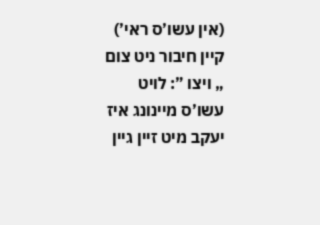(אין עשו’ס ראי’)
קיין חיבור ניט צום „ ויצו ”: לויט עשו’ס מיינונג איז יעקב מיט זיין גיין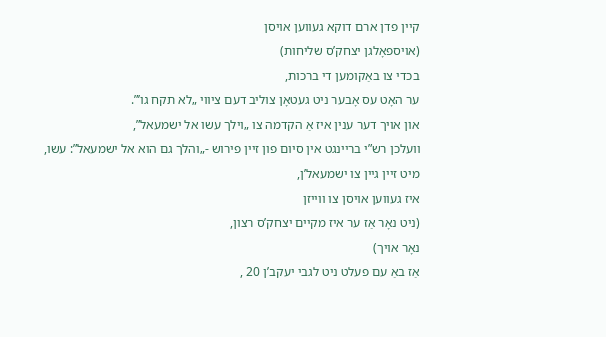קיין פדן ארם דוקא געווען אויסן
(אויספאָלגן יצחק’ס שליחות)
בכדי צו באַקומען די ברכות,
ער האָט עס אָבער ניט געטאָן צוליב דעם ציווי „לא תקח גו’”.
און אויך דער ענין איז אַ הקדמה צו „וילך עשו אל ישמעאל”,
וועלכן רש”י בריינגט אין סיום פון זיין פירוש -„והלך גם הוא אל ישמעאל”: עשו,
מיט זיין גיין צו ישמעאל’ן,
איז געווען אויסן צו ווייזן
(ניט נאָר אַז ער איז מקיים יצחק’ס רצון,
נאָר אויך)
אַז באַ עם פעלט ניט לגבי יעקב’ן 20 ,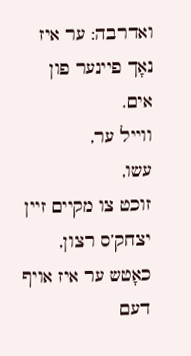ואדרבה: ער איז נאָך פיינער פון אים.
ווייל ער,
עשו,
זוכט צו מקיים זיין יצחק’ס רצון,
כאָטש ער איז אויף דעם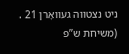ניט נצטווה געוואָרן 21 .
(משיחת ש”פ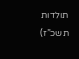תולדות תשכ”ז)